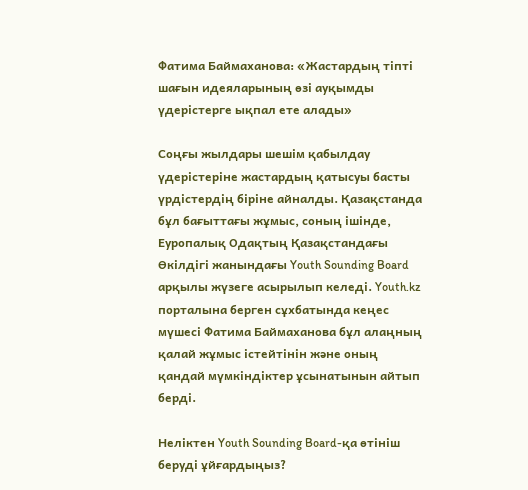Фатима Баймаханова: «Жастардың тіпті шағын идеяларының өзі ауқымды үдерістерге ықпал ете алады»

Соңғы жылдары шешім қабылдау үдерістеріне жастардың қатысуы басты үрдістердің біріне айналды. Қазақстанда бұл бағыттағы жұмыс, соның ішінде, Еуропалық Одақтың Қазақстандағы Өкілдігі жанындағы Youth Sounding Board арқылы жүзеге асырылып келеді. Youth.kz порталына берген сұхбатында кеңес мүшесі Фатима Баймаханова бұл алаңның қалай жұмыс істейтінін және оның қандай мүмкіндіктер ұсынатынын айтып берді.

Неліктен Youth Sounding Board-қа өтініш беруді ұйғардыңыз?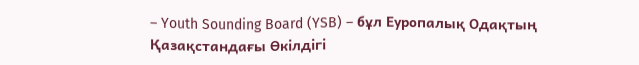– Youth Sounding Board (YSB) – бұл Еуропалық Одақтың Қазақстандағы Өкілдігі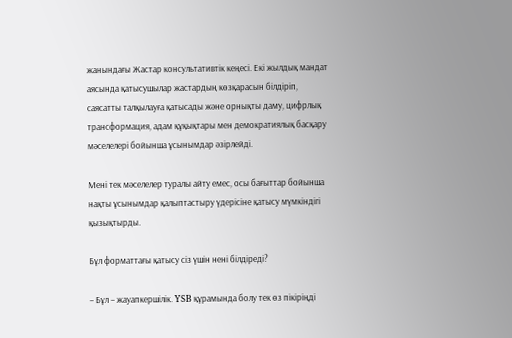жанындағы Жастар консультативтік кеңесі. Екі жылдық мандат аясында қатысушылар жастардың көзқарасын білдіріп, саясатты талқылауға қатысады және орнықты даму, цифрлық трансформация, адам құқықтары мен демократиялық басқару мәселелері бойынша ұсынымдар әзірлейді.

Мені тек мәселелер туралы айту емес, осы бағыттар бойынша нақты ұсынымдар қалыптастыру үдерісіне қатысу мүмкіндігі қызықтырды.

Бұл форматтағы қатысу сіз үшін нені білдіреді?

– Бұл – жауапкершілік. YSB құрамында болу тек өз пікіріңді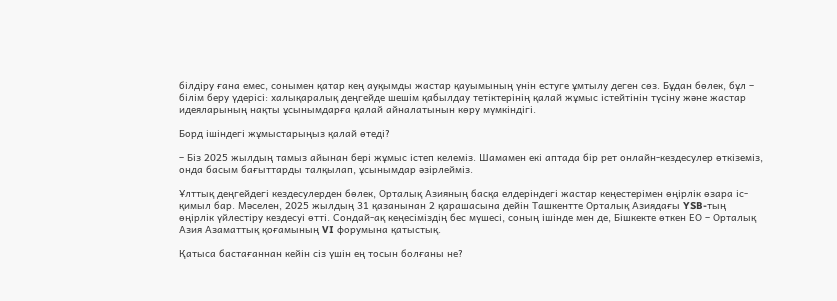білдіру ғана емес, сонымен қатар кең ауқымды жастар қауымының үнін естуге ұмтылу деген сөз. Бұдан бөлек, бұл – білім беру үдерісі: халықаралық деңгейде шешім қабылдау тетіктерінің қалай жұмыс істейтінін түсіну және жастар идеяларының нақты ұсынымдарға қалай айналатынын көру мүмкіндігі.

Борд ішіндегі жұмыстарыңыз қалай өтеді?

– Біз 2025 жылдың тамыз айынан бері жұмыс істеп келеміз. Шамамен екі аптада бір рет онлайн-кездесулер өткіземіз, онда басым бағыттарды талқылап, ұсынымдар әзірлейміз.

Ұлттық деңгейдегі кездесулерден бөлек, Орталық Азияның басқа елдеріндегі жастар кеңестерімен өңірлік өзара іс-қимыл бар. Мәселен, 2025 жылдың 31 қазанынан 2 қарашасына дейін Ташкентте Орталық Азиядағы YSB-тың өңірлік үйлестіру кездесуі өтті. Сондай-ақ кеңесіміздің бес мүшесі, соның ішінде мен де, Бішкекте өткен ЕО – Орталық Азия Азаматтық қоғамының VI форумына қатыстық.

Қатыса бастағаннан кейін сіз үшін ең тосын болғаны не?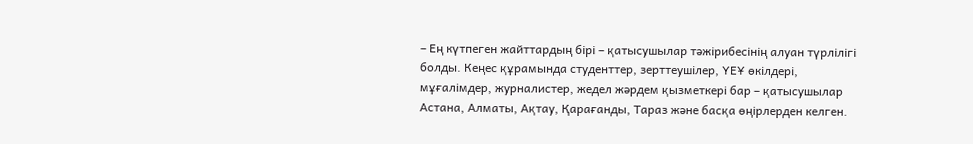– Ең күтпеген жайттардың бірі – қатысушылар тәжірибесінің алуан түрлілігі болды. Кеңес құрамында студенттер, зерттеушілер, ҮЕҰ өкілдері, мұғалімдер, журналистер, жедел жәрдем қызметкері бар – қатысушылар Астана, Алматы, Ақтау, Қарағанды, Тараз және басқа өңірлерден келген.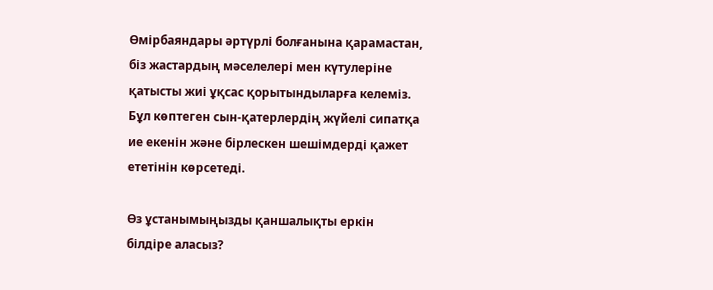Өмірбаяндары әртүрлі болғанына қарамастан, біз жастардың мәселелері мен күтулеріне қатысты жиі ұқсас қорытындыларға келеміз. Бұл көптеген сын-қатерлердің жүйелі сипатқа ие екенін және бірлескен шешімдерді қажет ететінін көрсетеді.

Өз ұстанымыңызды қаншалықты еркін білдіре аласыз?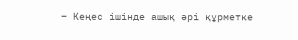– Кеңес ішінде ашық әрі құрметке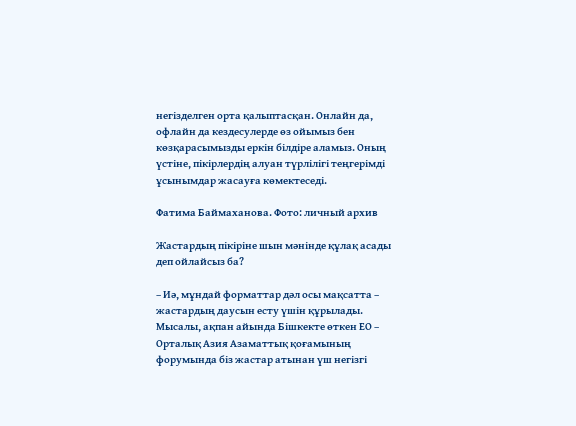негізделген орта қалыптасқан. Онлайн да, офлайн да кездесулерде өз ойымыз бен көзқарасымызды еркін білдіре аламыз. Оның үстіне, пікірлердің алуан түрлілігі теңгерімді ұсынымдар жасауға көмектеседі.

Фатима Баймаханова. Фото: личный архив

Жастардың пікіріне шын мәнінде құлақ асады деп ойлайсыз ба?

– Иә, мұндай форматтар дәл осы мақсатта – жастардың даусын есту үшін құрылады. Мысалы, ақпан айында Бішкекте өткен ЕО – Орталық Азия Азаматтық қоғамының форумында біз жастар атынан үш негізгі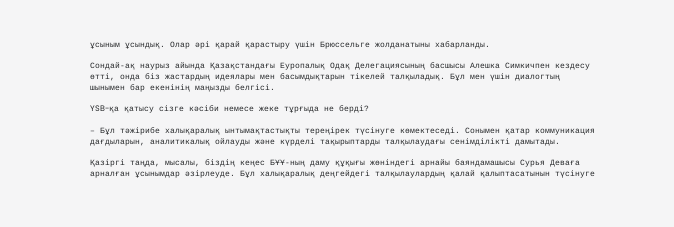ұсыным ұсындық. Олар әрі қарай қарастыру үшін Брюссельге жолданатыны хабарланды.

Сондай-ақ наурыз айында Қазақстандағы Еуропалық Одақ Делегациясының басшысы Алешка Симкичпен кездесу өтті, онда біз жастардың идеялары мен басымдықтарын тікелей талқыладық. Бұл мен үшін диалогтың шынымен бар екенінің маңызды белгісі.

YSB-қа қатысу сізге кәсіби немесе жеке тұрғыда не берді?

– Бұл тәжірибе халықаралық ынтымақтастықты тереңірек түсінуге көмектеседі. Сонымен қатар коммуникация дағдыларын, аналитикалық ойлауды және күрделі тақырыптарды талқылаудағы сенімділікті дамытады.

Қазіргі таңда, мысалы, біздің кеңес БҰҰ-ның даму құқығы жөніндегі арнайы баяндамашысы Сурья Деваға арналған ұсынымдар әзірлеуде. Бұл халықаралық деңгейдегі талқылаулардың қалай қалыптасатынын түсінуге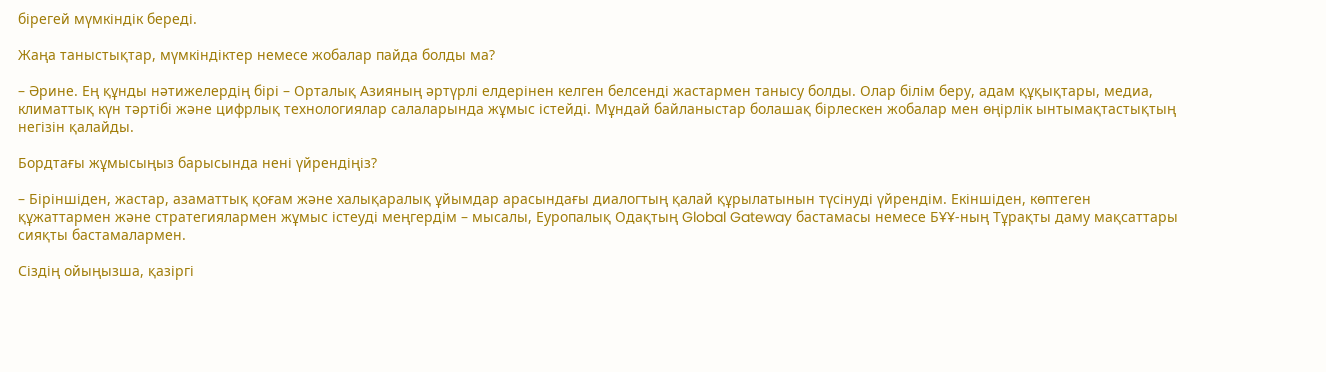бірегей мүмкіндік береді.

Жаңа таныстықтар, мүмкіндіктер немесе жобалар пайда болды ма?

– Әрине. Ең құнды нәтижелердің бірі – Орталық Азияның әртүрлі елдерінен келген белсенді жастармен танысу болды. Олар білім беру, адам құқықтары, медиа, климаттық күн тәртібі және цифрлық технологиялар салаларында жұмыс істейді. Мұндай байланыстар болашақ бірлескен жобалар мен өңірлік ынтымақтастықтың негізін қалайды.

Бордтағы жұмысыңыз барысында нені үйрендіңіз?

– Біріншіден, жастар, азаматтық қоғам және халықаралық ұйымдар арасындағы диалогтың қалай құрылатынын түсінуді үйрендім. Екіншіден, көптеген құжаттармен және стратегиялармен жұмыс істеуді меңгердім – мысалы, Еуропалық Одақтың Global Gateway бастамасы немесе БҰҰ-ның Тұрақты даму мақсаттары сияқты бастамалармен.

Сіздің ойыңызша, қазіргі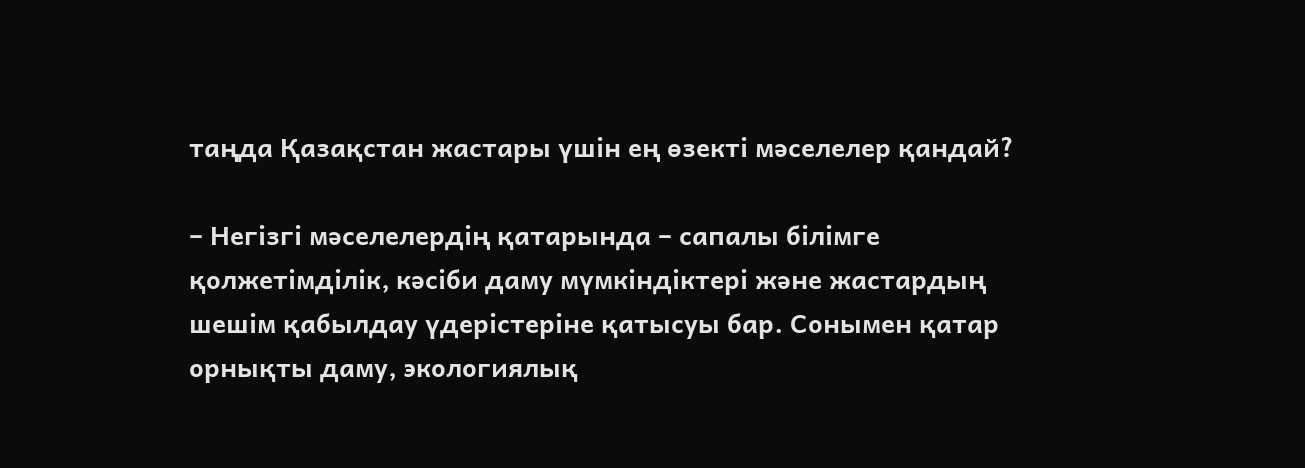таңда Қазақстан жастары үшін ең өзекті мәселелер қандай?

– Негізгі мәселелердің қатарында – сапалы білімге қолжетімділік, кәсіби даму мүмкіндіктері және жастардың шешім қабылдау үдерістеріне қатысуы бар. Сонымен қатар орнықты даму, экологиялық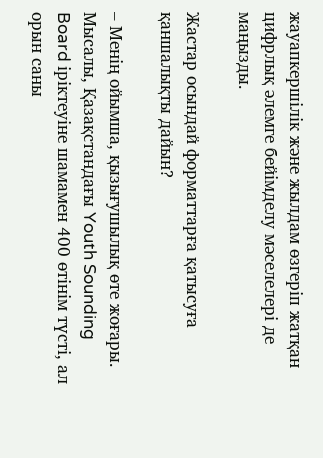жауапкершілік және жылдам өзгеріп жатқан цифрлық әлемге бейімделу мәселелері де маңызды.

Жастар осындай форматтарға қатысуға қаншалықты дайын?

– Менің ойымша, қызығушылық өте жоғары. Мысалы, Қазақстандағы Youth Sounding Board іріктеуіне шамамен 400 өтінім түсті, ал орын саны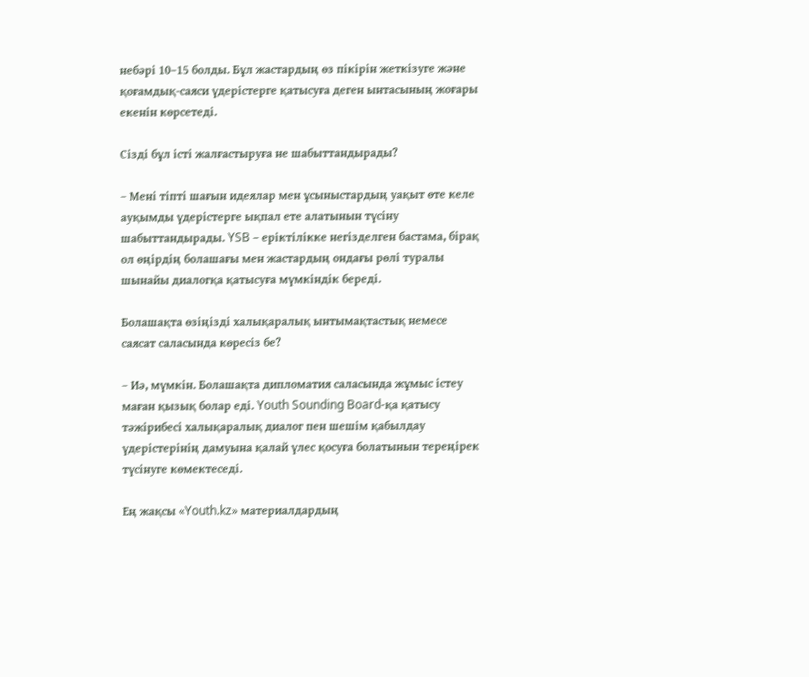небәрі 10–15 болды. Бұл жастардың өз пікірін жеткізуге және қоғамдық-саяси үдерістерге қатысуға деген ынтасының жоғары екенін көрсетеді.

Сізді бұл істі жалғастыруға не шабыттандырады?

– Мені тіпті шағын идеялар мен ұсыныстардың уақыт өте келе ауқымды үдерістерге ықпал ете алатынын түсіну шабыттандырады. YSB – еріктілікке негізделген бастама, бірақ ол өңірдің болашағы мен жастардың ондағы рөлі туралы шынайы диалогқа қатысуға мүмкіндік береді.

Болашақта өзіңізді халықаралық ынтымақтастық немесе саясат саласында көресіз бе?

– Иә, мүмкін. Болашақта дипломатия саласында жұмыс істеу маған қызық болар еді. Youth Sounding Board-қа қатысу тәжірибесі халықаралық диалог пен шешім қабылдау үдерістерінің дамуына қалай үлес қосуға болатынын тереңірек түсінуге көмектеседі.

Ең жақсы «Youth.kz» материалдардың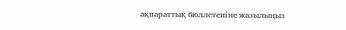ақпараттық бюллетеніне жазылыңыз